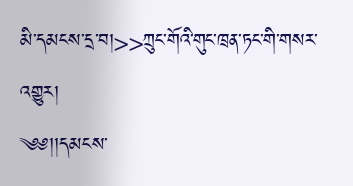མི་དམངས་དྲ་བ།>>ཀྲུང་གོའི་གུང་ཁྲན་ཏང་གི་གསར་འགྱུར།
༄༅།།དམངས་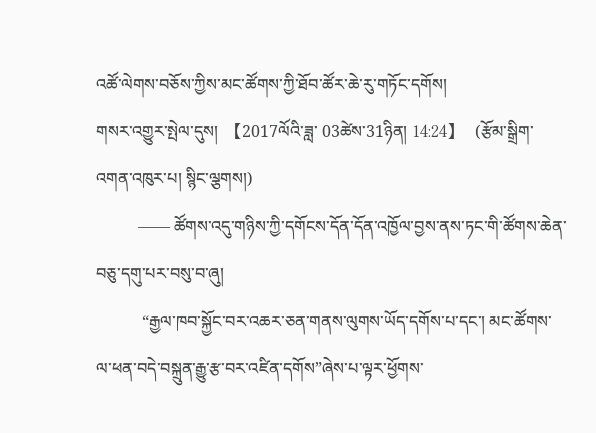འཚོ་ལེགས་བཅོས་ཀྱིས་མང་ཚོགས་ཀྱི་ཐོབ་ཚོར་ཆེ་རུ་གཏོང་དགོས།
གསར་འགྱུར་སྤེལ་དུས།  【2017ལོའི་ཟླ་ 03ཚེས་31ཉིན། 14:24】   (རྩོམ་སྒྲིག་འགན་འཁུར་པ། སྙིང་ལྕགས།)
          —— ཚོགས་འདུ་གཉིས་ཀྱི་དགོངས་དོན་དོན་འཁྱོལ་བྱས་ནས་ཏང་གི་ཚོགས་ཆེན་བཅུ་དགུ་པར་བསུ་བ་ཞུ།
           “རྒྱལ་ཁབ་སྐྱོང་བར་འཆར་ཅན་གནས་ལུགས་ཡོད་དགོས་པ་དང་། མང་ཚོགས་ལ་ཕན་བདེ་བསྐྲུན་རྒྱུ་རྩ་བར་འཛིན་དགོས”ཞེས་པ་ལྟར་ཕྱོགས་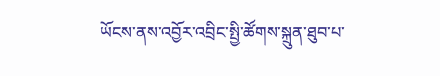ཡོངས་ནས་འབྱོར་འབྲིང་སྤྱི་ཚོགས་སྐྲུན་ཐུབ་པ་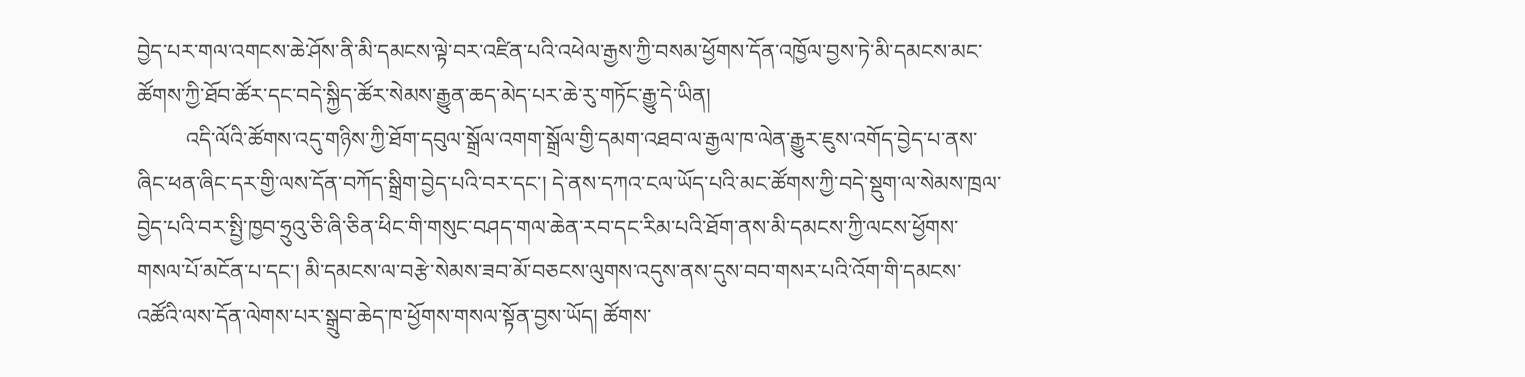བྱེད་པར་གལ་འགངས་ཆེ་ཤོས་ནི་མི་དམངས་ལྟེ་བར་འཛིན་པའི་འཕེལ་རྒྱས་ཀྱི་བསམ་ཕྱོགས་དོན་འཁྱོལ་བྱས་ཏེ་མི་དམངས་མང་ཚོགས་ཀྱི་ཐོབ་ཚོར་དང་བདེ་སྐྱིད་ཚོར་སེམས་རྒྱུན་ཆད་མེད་པར་ཆེ་རུ་གཏོང་རྒྱུ་དེ་ཡིན།
         འདི་ལོའི་ཚོགས་འདུ་གཉིས་ཀྱི་ཐོག་དབུལ་སྒྲོལ་འགག་སྒྲོལ་གྱི་དམག་འཐབ་ལ་རྒྱལ་ཁ་ལེན་རྒྱུར་ཇུས་འགོད་བྱེད་པ་ནས་ཞིང་ཕན་ཞིང་དར་གྱི་ལས་དོན་བཀོད་སྒྲིག་བྱེད་པའི་བར་དང་། དེ་ནས་དཀའ་ངལ་ཡོད་པའི་མང་ཚོགས་ཀྱི་བདེ་སྡུག་ལ་སེམས་ཁྲལ་བྱེད་པའི་བར་སྤྱི་ཁྱབ་ཧྲུའུ་ཅི་ཞི་ཅིན་ཕིང་གི་གསུང་བཤད་གལ་ཆེན་རབ་དང་རིམ་པའི་ཐོག་ནས་མི་དམངས་ཀྱི་ལངས་ཕྱོགས་གསལ་པོ་མངོན་པ་དང་། མི་དམངས་ལ་བརྩེ་སེམས་ཟབ་མོ་བཅངས་ལུགས་འདུས་ནས་དུས་བབ་གསར་པའི་འོག་གི་དམངས་འཚོའི་ལས་དོན་ལེགས་པར་སྒྲུབ་ཆེད་ཁ་ཕྱོགས་གསལ་སྟོན་བྱས་ཡོད། ཚོགས་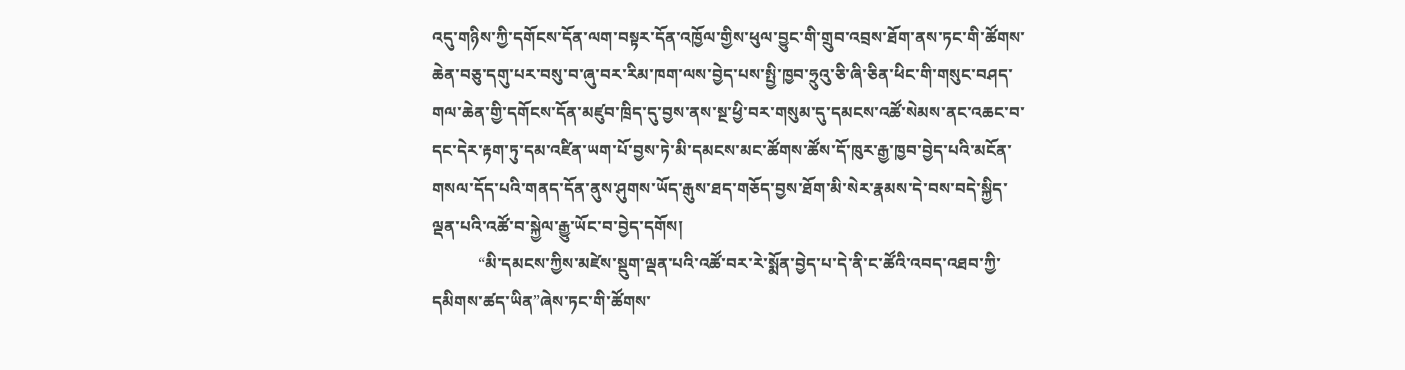འདུ་གཉིས་ཀྱི་དགོངས་དོན་ལག་བསྟར་དོན་འཁྱོལ་གྱིས་ཕུལ་བྱུང་གི་གྲུབ་འབྲས་ཐོག་ནས་ཏང་གི་ཚོགས་ཆེན་བཅུ་དགུ་པར་བསུ་བ་ཞུ་བར་རིམ་ཁག་ལས་བྱེད་པས་སྤྱི་ཁྱབ་ཧྲུའུ་ཅི་ཞི་ཅིན་ཕིང་གི་གསུང་བཤད་གལ་ཆེན་གྱི་དགོངས་དོན་མཛུབ་ཁྲིད་དུ་བྱས་ནས་སྔ་ཕྱི་བར་གསུམ་དུ་དམངས་འཚོ་སེམས་ནང་འཆང་བ་དང་དེར་རྟག་ཏུ་དམ་འཛིན་ཡག་པོ་བྱས་ཏེ་མི་དམངས་མང་ཚོགས་ཚོས་དོ་ཁུར་རྒྱ་ཁྱབ་བྱེད་པའི་མངོན་གསལ་དོད་པའི་གནད་དོན་ནུས་ཤུགས་ཡོད་རྒུས་ཐད་གཅོད་བྱས་ཐོག་མི་སེར་རྣམས་དེ་བས་བདེ་སྐྱིད་ལྡན་པའི་འཚོ་བ་སྐྱེལ་རྒྱུ་ཡོང་བ་བྱེད་དགོས།
           “མི་དམངས་ཀྱིས་མཛེས་སྡུག་ལྡན་པའི་འཚོ་བར་རེ་སྨོན་བྱེད་པ་དེ་ནི་ང་ཚོའི་འབད་འཐབ་ཀྱི་དམིགས་ཚད་ཡིན”ཞེས་ཏང་གི་ཚོགས་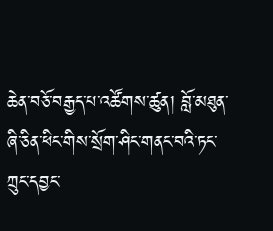ཆེན་བཅོ་བརྒྱད་པ་འཚོགས་ཚུན། བློ་མཐུན་ཞི་ཅིན་ཕིང་གིས་སྲོག་ཤིང་གནང་བའི་ཏང་ཀྲུང་དབྱང་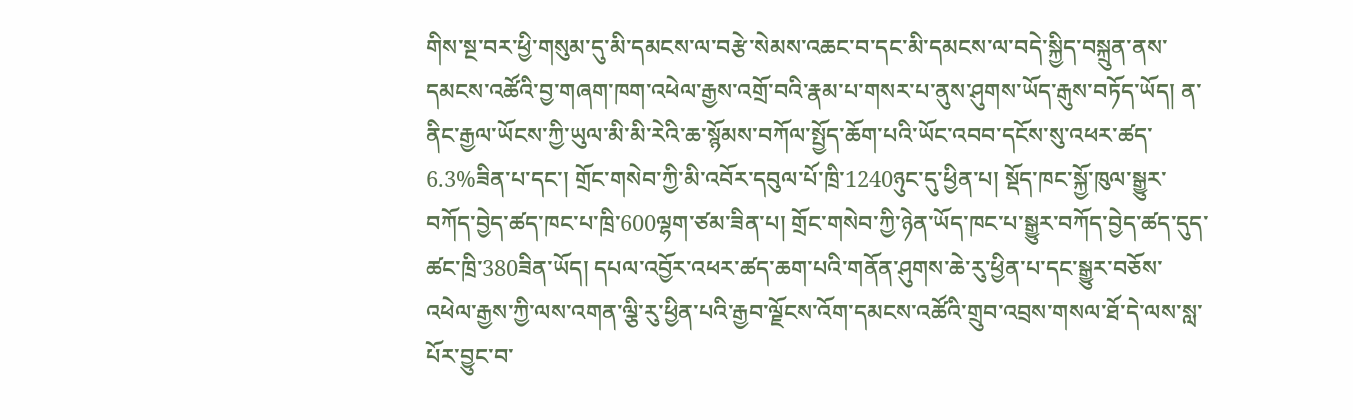གིས་སྔ་བར་ཕྱི་གསུམ་དུ་མི་དམངས་ལ་བརྩེ་སེམས་འཆང་བ་དང་མི་དམངས་ལ་བདེ་སྐྱིད་བསྐྲུན་ནས་དམངས་འཚོའི་བྱ་གཞག་ཁག་འཕེལ་རྒྱས་འགྲོ་བའི་རྣམ་པ་གསར་པ་ནུས་ཤུགས་ཡོད་རྒུས་བཏོད་ཡོད། ན་ནིང་རྒྱལ་ཡོངས་ཀྱི་ཡུལ་མི་མི་རེའི་ཆ་སྙོམས་བཀོལ་སྤྱོད་ཆོག་པའི་ཡོང་འབབ་དངོས་སུ་འཕར་ཚད་6.3%ཟིན་པ་དང་། གྲོང་གསེབ་ཀྱི་མི་འབོར་དབུལ་པོ་ཁྲི་1240ཉུང་དུ་ཕྱིན་པ། སྡོད་ཁང་སྐྱོ་ཁུལ་སྒྱུར་བཀོད་བྱེད་ཚད་ཁང་པ་ཁྲི་600ལྷག་ཙམ་ཟིན་པ། གྲོང་གསེབ་ཀྱི་ཉེན་ཡོད་ཁང་པ་སྒྱུར་བཀོད་བྱེད་ཚད་དུད་ཚང་ཁྲི་380ཟིན་ཡོད། དཔལ་འབྱོར་འཕར་ཚད་ཆག་པའི་གནོན་ཤུགས་ཆེ་རུ་ཕྱིན་པ་དང་སྒྱུར་བཅོས་འཕེལ་རྒྱས་ཀྱི་ལས་འགན་ལྕི་རུ་ཕྱིན་པའི་རྒྱབ་ལྗོངས་འོག་དམངས་འཚོའི་གྲུབ་འབྲས་གསལ་ཐོ་དེ་ལས་སླ་པོར་བྱུང་བ་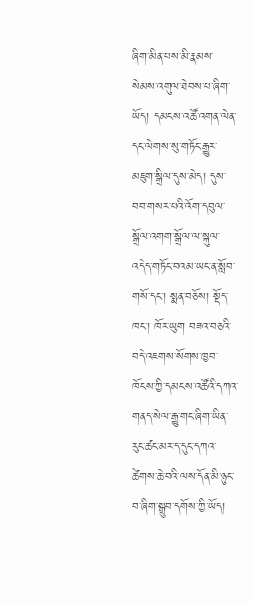ཞིག་མིན་པས་མི་རྣམས་སེམས་འགུལ་ཐེབས་པ་ཞིག་ཡོད། དམངས་འཚོ་འགན་ལེན་དང་ལེགས་སུ་གཏོང་རྒྱུར་མཇུག་སྒྲིལ་དུས་མེད། དུས་བབ་གསར་པའི་འོག་དབུལ་སྒྲོལ་འགག་སྒྲོལ་ལ་སྐུལ་འདེད་གཏོང་བའམ་ཡང་ན་སློབ་གསོ་དང་། སྨན་བཅོས། སྡོད་ཁང་། ཁོར་ཡུག བཟའ་བཅའི་བདེ་འཇགས་སོགས་ཁྱབ་ཁོངས་ཀྱི་དམངས་འཚོའི་དཀའ་གནད་སེལ་རྒྱུ་གང་ཞིག་ཡིན་རུང་ཚང་མར་ད་དུང་དཀའ་ཚེགས་ཆེ་བའི་ལས་དོན་མི་ཉུང་བ་ཞིག་སྒྲུབ་དགོས་ཀྱི་ཡོད།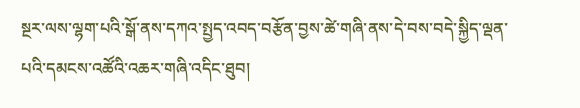སྔར་ལས་ལྷག་པའི་སྒོ་ནས་དཀའ་སྤྱད་འབད་བརྩོན་བྱས་ཚེ་གཞི་ནས་དེ་བས་བདེ་སྐྱིད་ལྡན་པའི་དམངས་འཚོའི་འཆར་གཞི་འདིང་ཐུབ།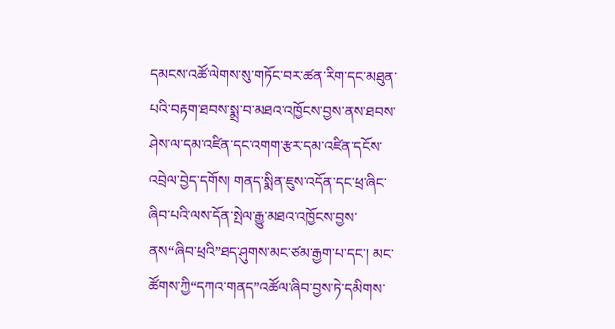དམངས་འཚོ་ལེགས་སུ་གཏོང་བར་ཚན་རིག་དང་མཐུན་པའི་བརྟག་ཐབས་སྨྲ་བ་མཐའ་འཁྱོངས་བྱས་ནས་ཐབས་ཤེས་ལ་དམ་འཛིན་དང་འགག་རྩར་དམ་འཛིན་དངོས་འབྲེལ་བྱེད་དགོས། གནད་སྨིན་ཇུས་འདོན་དང་ཕྲ་ཞིང་ཞིབ་པའི་ལས་དོན་སྤེལ་རྒྱུ་མཐའ་འཁྱོངས་བྱས་ནས“ཞིབ་ཕྲའི”ཐད་ཤུགས་མང་ཙམ་རྒྱག་པ་དང་། མང་ཚོགས་ཀྱི“དཀའ་གནད”འཚོལ་ཞིབ་བྱས་ཏེ་དམིགས་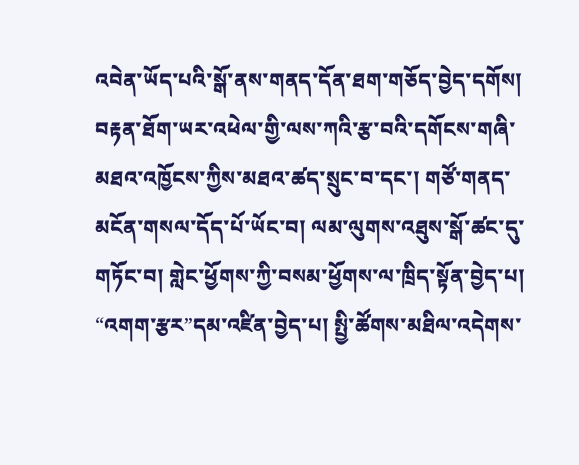འབེན་ཡོད་པའི་སྒོ་ནས་གནད་དོན་ཐག་གཅོད་བྱེད་དགོས། བརྟན་ཐོག་ཡར་འཕེལ་གྱི་ལས་ཀའི་རྩ་བའི་དགོངས་གཞི་མཐའ་འཁྱོངས་ཀྱིས་མཐའ་ཚད་སྲུང་བ་དང་། གཙོ་གནད་མངོན་གསལ་དོད་པོ་ཡོང་བ། ལམ་ལུགས་འཐུས་སྒོ་ཚང་དུ་གཏོང་བ། གླེང་ཕྱོགས་ཀྱི་བསམ་ཕྱོགས་ལ་ཁྲིད་སྟོན་བྱེད་པ། “འགག་རྩར”དམ་འཛིན་བྱེད་པ། སྤྱི་ཚོགས་མཐིལ་འདེགས་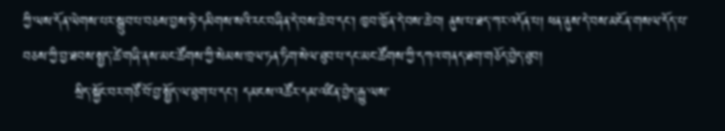ཀྱི་ལས་དོན་ལེགས་པར་སྒྲུབ་པ་བཅས་བྱས་ཏེ་དམིགས་སའི་རང་བཞིན་དེ་བས་ཆེ་བ་དང་། ཁྱབ་ཁྱོན་དེ་བས་ཆེ་བ། ནུས་པ་ཐད་ཀར་འདོན་པ། ཕན་ནུས་དེ་བས་མངོན་གསལ་དོད་པ་བཅས་ཀྱི་བྱ་ཐབས་སྤྱད་ཚེ་གཞི་ནས་མང་ཚོགས་ཀྱི་སེམས་ཁྲལ་ཏན་ཏིག་སེལ་ཐུབ་པ་དང་མང་ཚོགས་ཀྱི་དཀའ་གནད་ཐག་གཅོད་བྱེད་ཐུབ།
           སྲིད་སྐྱོང་བར་གཙོ་བོ་བྱ་སྤྱོད་ལ་ཐུག་པ་དང་། དམངས་འཚོར་དམ་འཛིན་བྱེད་རྒྱུ་ལས་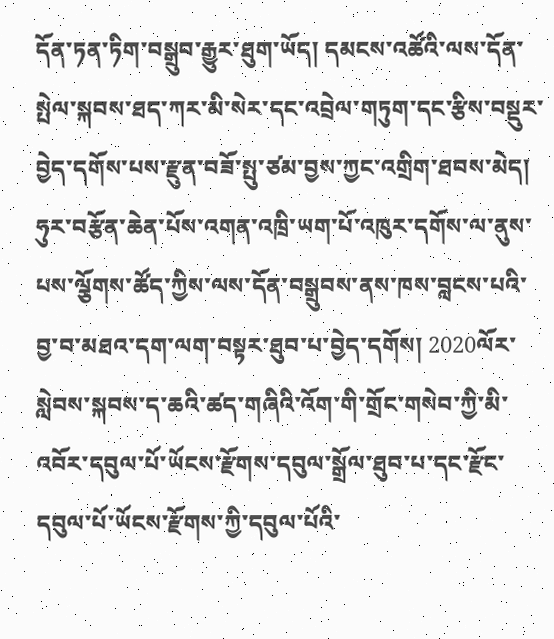དོན་ཏན་ཏིག་བསྒྲུབ་རྒྱུར་ཐུག་ཡོད། དམངས་འཚོའི་ལས་དོན་སྤེལ་སྐབས་ཐད་ཀར་མི་སེར་དང་འབྲེལ་གཏུག་དང་རྩིས་བསྡུར་བྱེད་དགོས་པས་རྫུན་བཟོ་སྤུ་ཙམ་བྱས་ཀྱང་འགྲིག་ཐབས་མེད། ཧུར་བརྩོན་ཆེན་པོས་འགན་འཁྲི་ཡག་པོ་འཁུར་དགོས་ལ་ནུས་པས་ལྕོགས་ཚོད་ཀྱིས་ལས་དོན་བསྒྲུབས་ནས་ཁས་བླངས་པའི་བྱ་བ་མཐའ་དག་ལག་བསྟར་ཐུབ་པ་བྱེད་དགོས། 2020ལོར་སླེབས་སྐབས་ད་ཆའི་ཚད་གཞིའི་འོག་གི་གྲོང་གསེབ་ཀྱི་མི་འབོར་དབུལ་པོ་ཡོངས་རྫོགས་དབུལ་སྒྲོལ་ཐུབ་པ་དང་རྫོང་དབུལ་པོ་ཡོངས་རྫོགས་ཀྱི་དབུལ་པོའི་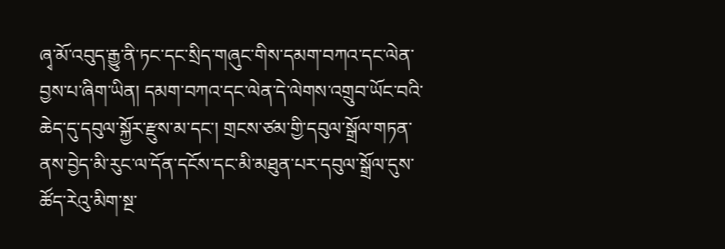ཞྭ་མོ་འབུད་རྒྱུ་ནི་ཏང་དང་སྲིད་གཞུང་གིས་དམག་བཀའ་དང་ལེན་བྱས་པ་ཞིག་ཡིན། དམག་བཀའ་དང་ལེན་དེ་ལེགས་འགྲུབ་ཡོང་བའི་ཆེད་དུ་དབུལ་སྐྱོར་རྫུས་མ་དང་། གྲངས་ཙམ་གྱི་དབུལ་སྒྲོལ་གཏན་ནས་བྱེད་མི་རུང་ལ་དོན་དངོས་དང་མི་མཐུན་པར་དབུལ་སྒྲོལ་དུས་ཚོད་རེའུ་མིག་སྔ་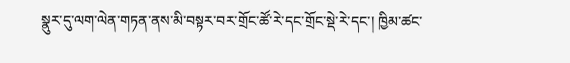སྣུར་དུ་ལག་ལེན་གཏན་ནས་མི་བསྟར་བར་གྲོང་ཚོ་རེ་དང་གྲོང་སྡེ་རེ་དང་། ཁྱིམ་ཚང་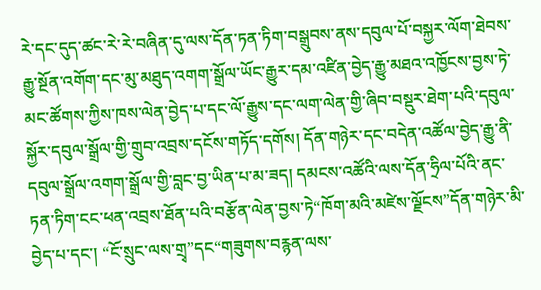རེ་དང་དུད་ཚང་རེ་རེ་བཞིན་དུ་ལས་དོན་ཏན་ཏིག་བསྒྲུབས་ནས་དབུལ་པོ་བསྐྱར་ལོག་ཐེབས་རྒྱུ་སྔོན་འགོག་དང་མུ་མཐུད་འགག་སྒྲོལ་ཡོང་རྒྱུར་དམ་འཛིན་བྱེད་རྒྱུ་མཐའ་འཁྱོངས་བྱས་ཏེ་མང་ཚོགས་ཀྱིས་ཁས་ལེན་བྱེད་པ་དང་ལོ་རྒྱུས་དང་ལག་ལེན་གྱི་ཞིབ་བསྡུར་ཐེག་པའི་དབུལ་སྐྱོར་དབུལ་སྒྲོལ་གྱི་གྲུབ་འབྲས་དངོས་གཏོད་དགོས། དོན་གཉེར་དང་བདེན་འཚོལ་བྱེད་རྒྱུ་ནི་དབུལ་སྒྲོལ་འགག་སྒྲོལ་གྱི་བླང་བྱ་ཡིན་པ་མ་ཟད། དམངས་འཚོའི་ལས་དོན་ཧྲིལ་པོའི་ནང་ཏན་ཏིག་ངང་ཕན་འབྲས་ཐོན་པའི་བརྩོན་ལེན་བྱས་ཏེ“ཁོག་མའི་མཛེས་ལྗོངས”དོན་གཉེར་མི་བྱེད་པ་དང་། “ངོ་སྲུང་ལས་གྲྭ”དང“གཟུགས་བརྙན་ལས་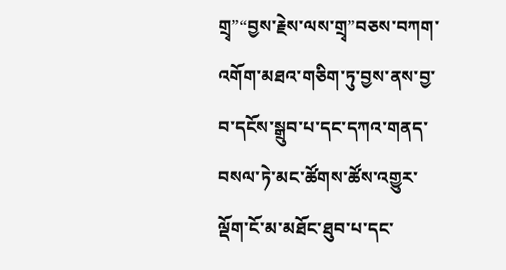གྲྭ”“བྱས་རྗེས་ལས་གྲྭ”བཅས་བཀག་འགོག་མཐའ་གཅིག་ཏུ་བྱས་ནས་བྱ་བ་དངོས་སྒྲུབ་པ་དང་དཀའ་གནད་བསལ་ཏེ་མང་ཚོགས་ཚོས་འགྱུར་ལྡོག་ངོ་མ་མཐོང་ཐུབ་པ་དང་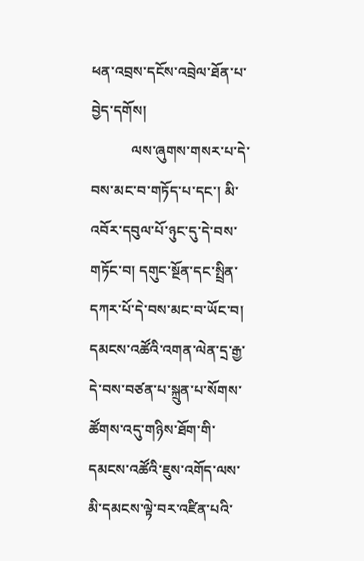ཕན་འབྲས་དངོས་འབྲེལ་ཐོན་པ་བྱེད་དགོས།
           ལས་ཞུགས་གསར་པ་དེ་བས་མང་བ་གཏོད་པ་དང་། མི་འབོར་དབུལ་པོ་ཉུང་དུ་དེ་བས་གཏོང་བ། དགུང་སྔོན་དང་སྤྲིན་དཀར་པོ་དེ་བས་མང་བ་ཡོང་བ། དམངས་འཚོའི་འགན་ལེན་དྲ་རྒྱ་དེ་བས་བཙན་པ་སྐྲུན་པ་སོགས་ཚོགས་འདུ་གཉིས་ཐོག་གི་དམངས་འཚོའི་ཇུས་འགོད་ལས་མི་དམངས་ལྟེ་བར་འཛིན་པའི་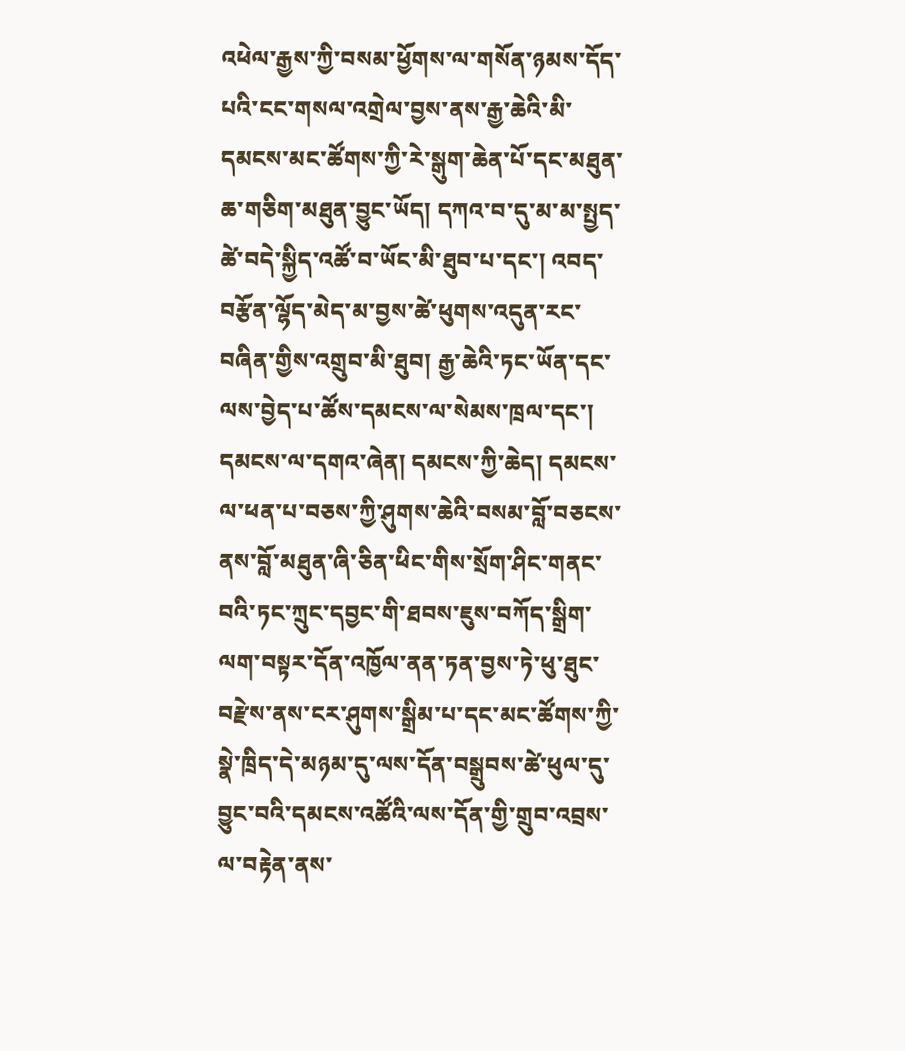འཕེལ་རྒྱས་ཀྱི་བསམ་ཕྱོགས་ལ་གསོན་ཉམས་དོད་པའི་ངང་གསལ་འགྲེལ་བྱས་ནས་རྒྱ་ཆེའི་མི་དམངས་མང་ཚོགས་ཀྱི་རེ་སྒུག་ཆེན་པོ་དང་མཐུན་ཆ་གཅིག་མཐུན་བྱུང་ཡོད། དཀའ་བ་དུ་མ་མ་སྤྱད་ཚེ་བདེ་སྐྱིད་འཚོ་བ་ཡོང་མི་ཐུབ་པ་དང་། འབད་བརྩོན་ལྷོད་མེད་མ་བྱས་ཚེ་ཕུགས་འདུན་རང་བཞིན་གྱིས་འགྲུབ་མི་ཐུབ། རྒྱ་ཆེའི་ཏང་ཡོན་དང་ལས་བྱེད་པ་ཚོས་དམངས་ལ་སེམས་ཁྲལ་དང་། དམངས་ལ་དགའ་ཞེན། དམངས་ཀྱི་ཆེད། དམངས་ལ་ཕན་པ་བཅས་ཀྱི་ཤུགས་ཆེའི་བསམ་བློ་བཅངས་ནས་བློ་མཐུན་ཞི་ཅིན་ཕིང་གིས་སྲོག་ཤིང་གནང་བའི་ཏང་ཀྲུང་དབྱང་གི་ཐབས་ཇུས་བཀོད་སྒྲིག་ལག་བསྟར་དོན་འཁྱོལ་ནན་ཏན་བྱས་ཏེ་ཕུ་ཐུང་བརྫེས་ནས་ངར་ཤུགས་སྒྲིམ་པ་དང་མང་ཚོགས་ཀྱི་སྣེ་ཁྲིད་དེ་མཉམ་དུ་ལས་དོན་བསྒྲུབས་ཚེ་ཕུལ་དུ་བྱུང་བའི་དམངས་འཚོའི་ལས་དོན་གྱི་གྲུབ་འབྲས་ལ་བརྟེན་ནས་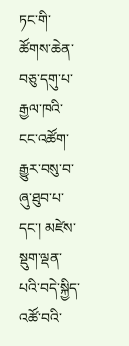ཏང་གི་ཚོགས་ཆེན་བཅུ་དགུ་པ་རྒྱལ་ཁའི་ངང་འཚོག་རྒྱུར་བསུ་བ་ཞུ་ཐུབ་པ་དང་། མཛེས་སྡུག་ལྡན་པའི་བདེ་སྐྱིད་འཚོ་བའི་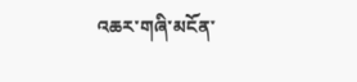འཆར་གཞི་མངོན་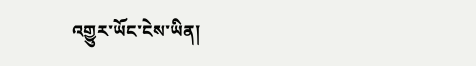འགྱུར་ཡོང་ངེས་ཡིན།